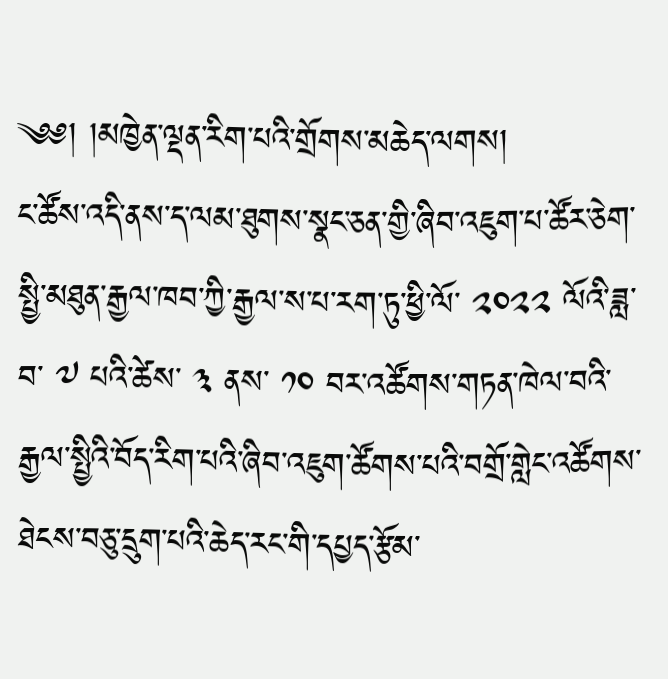༄༅། །མཁྱེན་ལྡན་རིག་པའི་གྲོགས་མཆེད་ལགས།
ང་ཚོས་འདི་ནས་ད་ལམ་ཐུགས་སྣང་ཅན་གྱི་ཞིབ་འཇུག་པ་ཚོར་ཅེག་སྤྱི་མཐུན་རྒྱལ་ཁབ་ཀྱི་རྒྱལ་ས་པ་རག་ཏུ་ཕྱི་ལོ་ ༢༠༢༢ ལོའི་ཟླ་བ་ ༧ པའི་ཚེས་ ༣ ནས་ ༡༠ བར་འཚོགས་གཏན་ཁེལ་བའི་རྒྱལ་སྤྱིའི་བོད་རིག་པའི་ཞིབ་འཇུག་ཚོགས་པའི་བགྲོ་གླེང་འཚོགས་ཐེངས་བཅུ་དྲུག་པའི་ཆེད་རང་གི་དཔྱད་རྩོམ་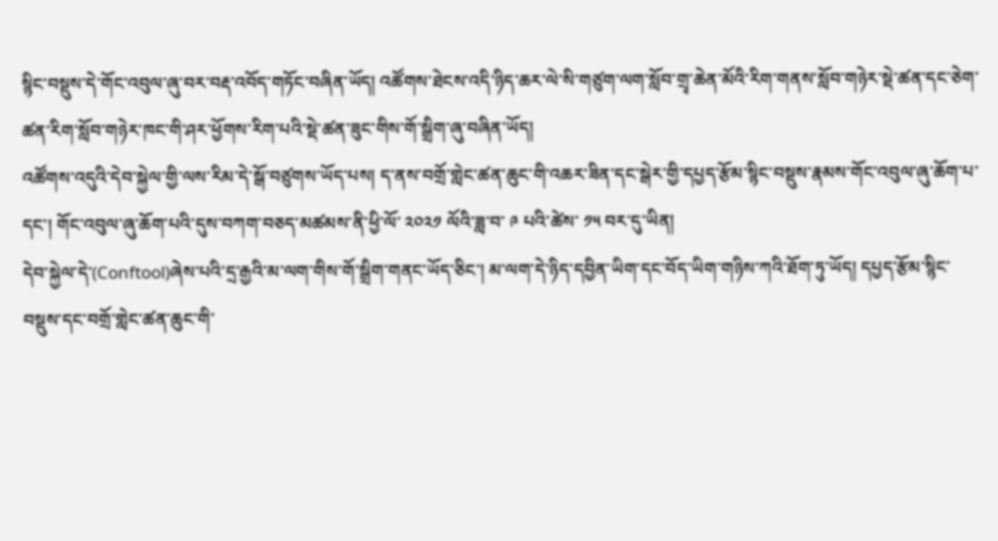སྙིང་བསྡུས་དེ་གོང་འབུལ་ཞུ་བར་བརྡ་འབོད་གཏོང་བཞིན་ཡོད། འཚོགས་ཐེངས་འདི་ཉིད་ཆར་ལེ་སི་གཙུག་ལག་སློབ་གྲྭ་ཆེན་མོའི་རིག་གནས་སློབ་གཉེར་སྡེ་ཚན་དང་ཅེག་ཚན་རིག་སློབ་གཉེར་ཁང་གི་ཤར་ཕྱོགས་རིག་པའི་སྡེ་ཚན་ཟུང་གིས་གོ་སྒྲིག་ཞུ་བཞིན་ཡོད།
འཚོགས་འདུའི་དེབ་སྐྱེལ་གྱི་ལས་རིམ་དེ་སྒོ་བཙུགས་ཡོད་པས། ད་ནས་བགྲོ་གླེང་ཚན་ཆུང་གི་འཆར་ཟིན་དང་སྒེར་གྱི་དཔྱད་རྩོམ་སྙིང་བསྡུས་རྣམས་གོང་འབུལ་ཞུ་ཆོག་པ་དང་། གོང་འབུལ་ཞུ་ཆོག་པའི་དུས་བཀག་བཅད་མཚམས་ནི་ཕྱི་ལོ་ ༢༠༢༡ ལོའི་ཟླ་བ་ ༩ པའི་ཚེས་ ༡༥ བར་དུ་ཡིན།
དེབ་སྐྱེལ་དེ་(Conftool)ཞེས་པའི་དྲ་རྒྱའི་མ་ལག་གིས་གོ་སྒྲིག་གནང་ཡོད་ཅིང་། མ་ལག་དེ་ཉིད་དབྱིན་ཡིག་དང་བོད་ཡིག་གཉིས་ཀའི་ཐོག་ཏུ་ཡོད། དཔྱད་རྩོམ་སྙིང་བསྡུས་དང་བགྲོ་གླེང་ཚན་ཆུང་གི་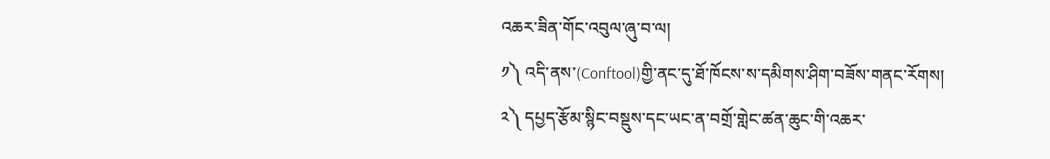འཆར་ཟིན་གོང་འབུལ་ཞུ་བ་ལ།
༡༽ འདི་ནས་(Conftool)གྱི་ནང་དུ་ཐོ་ཁོངས་ས་དམིགས་ཤིག་བཟོས་གནང་རོགས།
༢༽ དཔྱད་རྩོམ་སྙིང་བསྡུས་དང་ཡང་ན་བགྲོ་གླེང་ཚན་ཆུང་གི་འཆར་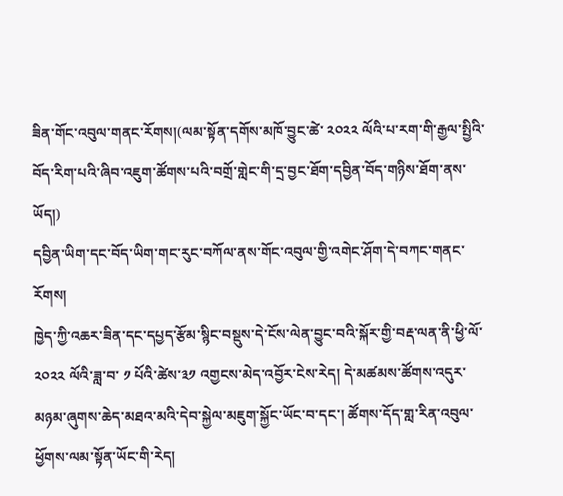ཟིན་གོང་འབུལ་གནང་རོགས།(ལམ་སྟོན་དགོས་མཁོ་བྱུང་ཚེ་ ༢༠༢༢ ལོའི་པ་རག་གི་རྒྱལ་སྤྱིའི་བོད་རིག་པའི་ཞིབ་འཇུག་ཚོགས་པའི་བགྲོ་གླེང་གི་དྲ་བྱང་ཐོག་དབྱིན་བོད་གཉིས་ཐོག་ནས་ཡོད།)
དབྱིན་ཡིག་དང་བོད་ཡིག་གང་རུང་བཀོལ་ནས་གོང་འབུལ་གྱི་འགེང་ཤོག་དེ་བཀང་གནང་རོགས།
ཁྱེད་ཀྱི་འཆར་ཟིན་དང་དཔྱད་རྩོམ་སྙིང་བསྡུས་དེ་ངོས་ལེན་བྱུང་བའི་སྐོར་གྱི་བརྡ་ལན་ནི་ཕྱི་ལོ་ ༢༠༢༢ ལོའི་ཟླ་བ་ ༡ པོའི་ཚེས་༣༡ འགྱངས་མེད་འབྱོར་ངེས་རེད། དེ་མཚམས་ཚོགས་འདུར་མཉམ་ཞུགས་ཆེད་མཐའ་མའི་དེབ་སྐྱེལ་མཇུག་སྐྱོང་ཡོང་བ་དང་། ཚོགས་དོད་གླ་རིན་འབུལ་ཕྱོགས་ལམ་སྟོན་ཡོང་གི་རེད།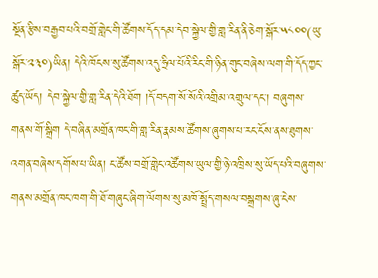སྔོན་རྩིས་བརྒྱབ་པའི་བགྲོ་གླེང་གི་ཚོགས་དོད་དམ་དེབ་སྐྱེལ་གྱི་གླ་རིན་ནི་ཅེག་སྒོར་༥༨༠༠(ཡུ་སྒོར་༢༣༠)ཡིན། དེའི་ཁོངས་སུ་ཚོགས་འདུ་ཧྲིལ་པོའི་རིང་གི་ཉིན་གུང་བཞེས་ལག་གི་དོད་ཀྱང་ཚུད་ཡོད། དེབ་སྐྱེལ་གྱི་གླ་རིན་དེའི་ཐོག །དོ་བདག་སོ་སོའི་འགྲིམ་འགྲུལ་དང་། བཞུགས་གནས་གོ་སྒྲིག དེ་བཞིན་མགྲོན་ཁང་གི་གླ་རིན་རྣམས་ཚོགས་ཞུགས་པ་རང་ངོས་ནས་ཐུགས་འགན་བཞེས་དགོས་པ་ཡིན། ང་ཚོས་བགྲོ་གླེང་འཚོགས་ཡུལ་གྱི་ཉེ་འཁྲིས་སུ་ཡོད་པའི་བཞུགས་གནས་མགྲོན་ཁང་ཁག་གི་ཐོ་གཞུང་ཞིག་ལོགས་སུ་མཁོ་སྤྲོད་གསལ་བསྒྲགས་ཞུ་ངེས་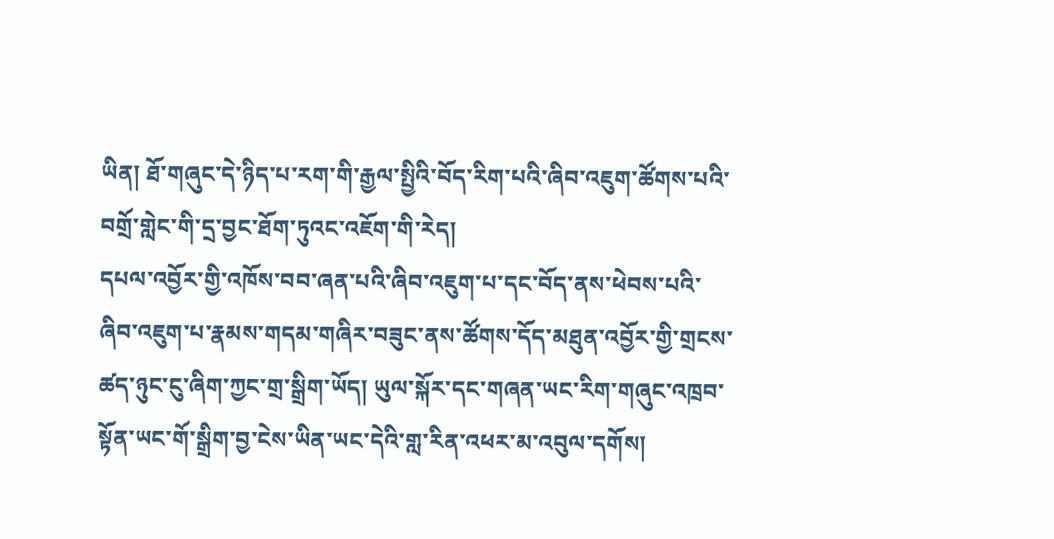ཡིན། ཐོ་གཞུང་དེ་ཉིད་པ་རག་གི་རྒྱལ་སྤྱིའི་བོད་རིག་པའི་ཞིབ་འཇུག་ཚོགས་པའི་བགྲོ་གླེང་གི་དྲ་བྱང་ཐོག་ཏུའང་འཇོག་གི་རེད།
དཔལ་འབྱོར་གྱི་འཁོས་བབ་ཞན་པའི་ཞིབ་འཇུག་པ་དང་བོད་ནས་ཕེབས་པའི་ཞིབ་འཇུག་པ་རྣམས་གདམ་གཞིར་བཟུང་ནས་ཚོགས་དོད་མཐུན་འབྱོར་གྱི་གྲངས་ཚད་ཉུང་ངུ་ཞིག་ཀྱང་གྲ་སྒྲིག་ཡོད། ཡུལ་སྐོར་དང་གཞན་ཡང་རིག་གཞུང་འཁྲབ་སྟོན་ཡང་གོ་སྒྲིག་བྱ་ངེས་ཡིན་ཡང་དེའི་གླ་རིན་འཕར་མ་འབུལ་དགོས།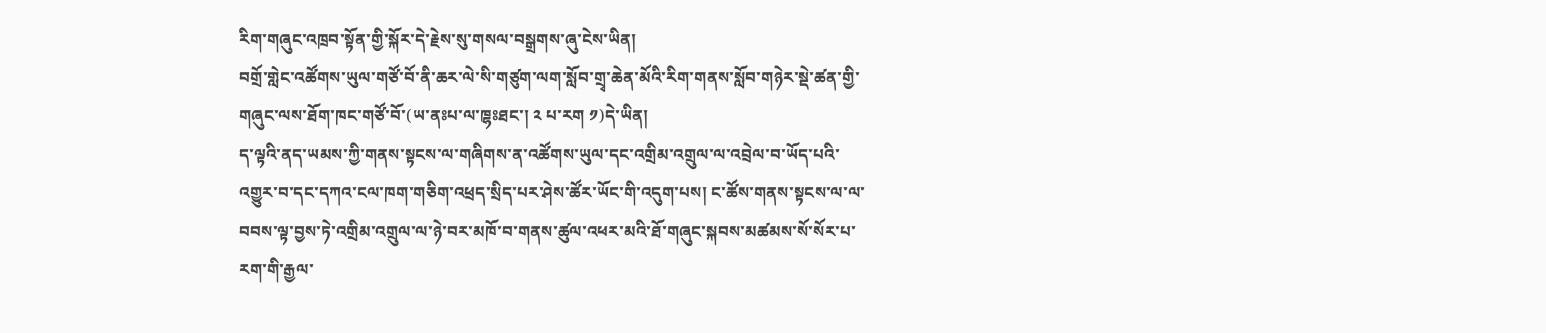རིག་གཞུང་འཁྲབ་སྟོན་གྱི་སྐོར་དེ་རྗེས་སུ་གསལ་བསྒྲགས་ཞུ་ངེས་ཡིན།
བགྲོ་གླེང་འཚོགས་ཡུལ་གཙོ་བོ་ནི་ཆར་ལེ་སི་གཙུག་ལག་སློབ་གྲྭ་ཆེན་མོའི་རིག་གནས་སློབ་གཉེར་སྡེ་ཚན་གྱི་གཞུང་ལས་ཐོག་ཁང་གཙོ་བོ་(ཡ་ནཿཔ་ལ་ཁྷཿཐང་། ༢ པ་རག ༡)དེ་ཡིན།
ད་ལྟའི་ནད་ཡམས་ཀྱི་གནས་སྟངས་ལ་གཞིགས་ན་འཚོགས་ཡུལ་དང་འགྲིམ་འགྲུལ་ལ་འབྲེལ་བ་ཡོད་པའི་འགྱུར་བ་དང་དཀའ་ངལ་ཁག་གཅིག་འཕྲད་སྲིད་པར་ཤེས་ཚོར་ཡོང་གི་འདུག་པས། ང་ཚོས་གནས་སྟངས་ལ་ལ་བབས་ལྟ་བྱས་ཏེ་འགྲིམ་འགྲུལ་ལ་ཉེ་བར་མཁོ་བ་གནས་ཚུལ་འཕར་མའི་ཐོ་གཞུང་སྐབས་མཚམས་སོ་སོར་པ་རག་གི་རྒྱལ་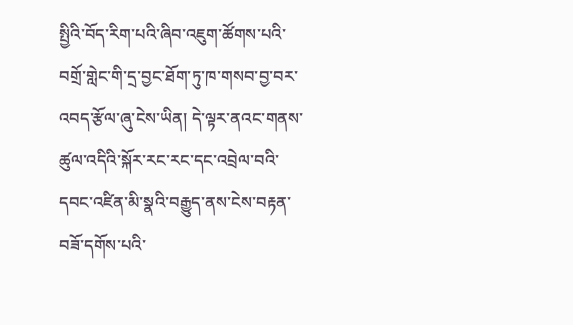སྤྱིའི་བོད་རིག་པའི་ཞིབ་འཇུག་ཚོགས་པའི་བགྲོ་གླེང་གི་དྲ་བྱང་ཐོག་ཏུ་ཁ་གསབ་བྱ་བར་འབད་རྩོལ་ཞུ་ངེས་ཡིན། དེ་ལྟར་ནའང་གནས་ཚུལ་འདིའི་སྐོར་རང་རང་དང་འབྲེལ་བའི་དབང་འཛིན་མི་སྣའི་བརྒྱུད་ནས་ངེས་བརྟན་བཟོ་དགོས་པའི་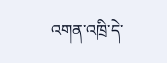འགན་འཁྲི་དེ་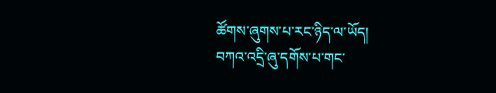ཚོགས་ཞུགས་པ་རང་ཉིད་ལ་ཡོད།
བཀའ་འདྲི་ཞུ་དགོས་པ་གང་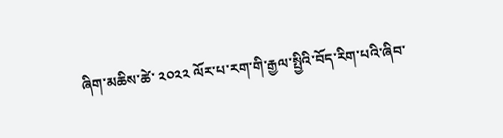ཞིག་མཆིས་ཚེ་ ༢༠༢༢ ལོར་པ་རག་གི་རྒྱལ་སྤྱིའི་བོད་རིག་པའི་ཞིབ་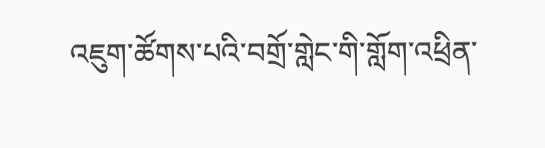འཇུག་ཚོགས་པའི་བགྲོ་གླེང་གི་གློག་འཕྲིན་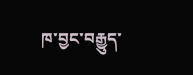ཁ་བྱང་བརྒྱུད་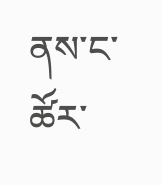ནས་ང་ཚོར་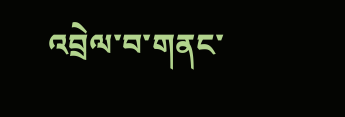འབྲེལ་བ་གནང་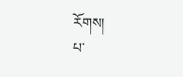རོགས།
པ་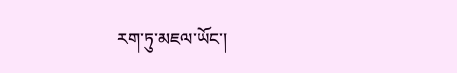རག་ཏུ་མཇལ་ཡོང་།